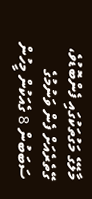މާލޭގެ މަގުތަކުގައި ފެންބޮޑުވެ، ގޭތެރެއަށް ފެން ވަނުމުގެ ސަބަބުން 8 ގެއަކުން މީހުން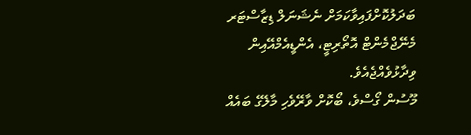ބަދަލުކޮށްފައިވާކަމަށް ނެޝަނަލް ޑިޒާސްޓަރ މެނޭޖްމެންޓް އޮތޯރިޓީ، އެންޑީއެމްއޭއިން ވިދާޅުވެއްޖެއެވެ.
މޫސުން ގޯސްވެ، ބޯކޮށް ވާރޭވެހި މާލޭގެ ބައެއް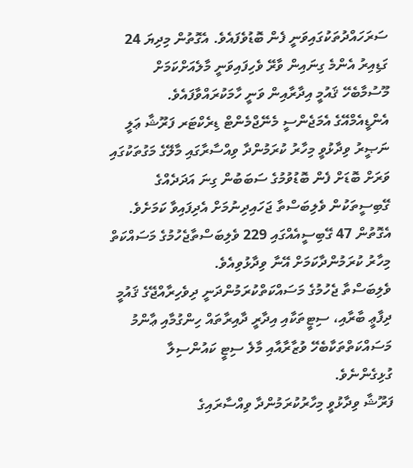ސަރަހައްދުތަކުގައިވަނީ ފެން ބޮޑުވެފައެވެ. އެގޮތުން މިދިޔަ 24 ގަޑިއިރު އެންމެ ގިނައިން ވާރޭ ވެހިފައިވަނީ މާލެއަށްކަމަށް މޫސުމާބެހޭ ޤައުމީ އިދާރާއިން ވަނީ ހާމަކުރައްވާފައެވެ.
އެންޑީއެމްއޭގެ އެމަޖެންސީ މެނޭޖްމެންޓް ޑިރެކްޓަރ ފަރޫޝާ ޢަލީ ނަޞީރު ވިދާޅުވީ މިހާރު ކުރަމުންދާ ވިއްސާރާގައި މާލޭގެ މަގުތަކުގައި ވަރަށް ބޮޑަށް ފެން ބޮޑުވުމުގެ ސަބަބުން ގިނަ އަދަދެއްގެ ގޭބިސީތަކުން ވެލިބަސްތާ ޖަހައިދިނުމަށް އެދިފައިވާ ކަމަށެވެ. އެގޮތުން 47 ގޭބިސީއެއްގައި 229 ވެލިބަސްތާޖެހުމުގެ މަސައްކަތް މިހާރު ކުރަމުންދާކަމަށް އޭނާ ވިދާޅުވިއެވެ.
ވެލިބަސްތާ ޖެހުމުގެ މަސައްކަތްކުރަމުންދަނީ ދިވެހިރާއްޖޭގެ ޤައުމީ ދިފާޢީ ބާރާއި، ސިޓީތަކާއި އިދާރީ ދާއިރާތައް ހިންގުމާއި ޢާންމު މަސައްކަތްތަކާބެހޭ ވުޒާރާއާއި މާލެ ސިޓީ ކައުންސިލާ ގުޅިގެންނެވެ.
ފަރޫޝާ ވިދާޅުވީ މިހާރުކުރަމުންދާ ވިއްސާރައިގެ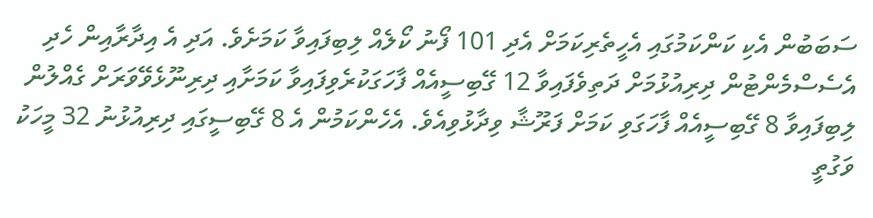ސަބަބުން އެކި ކަންކަމުގައި އެހީތެރިކަމަށް އެދި 101 ފޯނު ކޯލެއް ލިބިފައިވާ ކަމަށެވެ. އަދި އެ އިދާރާއިން ހެދި އެސެސްމެންޓުން ދިރިއުޅުމަށް ދަތިވެފައިވާ 12 ގޭބިސީއެއް ފާހަގަކުރެވިފައިވާ ކަމަށާއި ދިރިނޫޅެވޭވަރަށް ގެއްލުން ލިބިފައިވާ 8 ގޭބިސީއެއް ފާހަގަވި ކަމަށް ފަރޫޝާ ވިދާޅުވިއެވެ. އެހެންކަމުން އެ 8 ގޭބިސީގައި ދިރިއުޅުނު 32 މީހަކު ވަގުތީ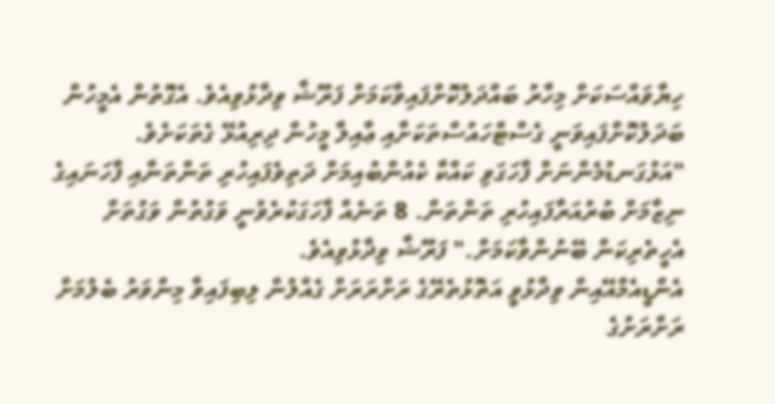ހިޔާވައްސަކަށް މިހާރު ބައްދަލުކޮށްފައިވާކަމަށް ފަރޫޝާ ވިދާޅުވިއެވެ. އެގޮތުން އެމީހުން ބަދަލުކޮށްފައިވަނީ ގެސްޓްހައުސްތަކަށާއި ޢާއިލާ މީހުން ދިރިއުޅޭ ގެތަކަށެވެ.
"އަޅުގަނޑުމެންނަށް ފާހަގަވި ކައްކާ ކެއުންބުއިމަށް ދަތިވެފައިހުރި ތަންތަނާއި ފާހަނައިގެ ނިޒާމަށް ބުރުއަރާފައިހުރި ތަންތަން. 8 ތަނެއް ފާހަގަކުރެވުނީ ވަގުތުން ވަގުތަށް އެހީތެރިކަން ބޭނުންވާކަމަށް." ފަރޫޝާ ވިދާޅުވިއެވެ.
އެންޑީއެމްއޭއިން ވިދާޅުވީ އަތޮޅުތެރޭގެ ރަށްރަރަށް ގެއްލުން ލިބިފައިވާ މިންވަރު ބެލުމަށް ރަށްރަށުގެ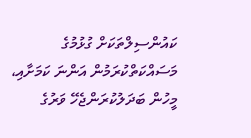ކައުންސިލްތަކަށް ގުޅުމުގެ މަސައްކަތްކުރަމުން އަންނަ ކަމަށާއި، މީހުން ބަދަލުކުރަންޖެހޭ ވަރުގެ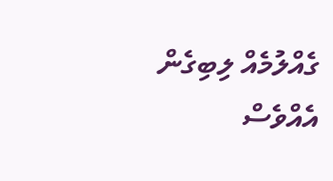ގެއްލުމެއް ލިބިގެން އެއްވެސް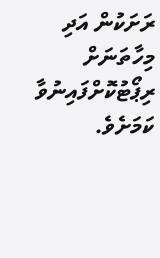ރަށަކުން އަދި މިހާތަނަށް ރިޕޯޓުކޮށްފައިނުވާ ކަމަށެވެ.